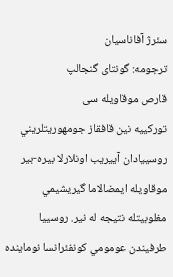سئرژ آفاناسیان
ترجومه: گونتای گنجالپ
قارص موقاویله سی
تورکييه نين قافقاز جومهوريتلريني روسييادان آييريب اونلارلا بيره-بير موقاويله ايمضالاما گيريشيمي مغلوبيتله نتيجه له نير. روسييا طرفيندن عومومي کونفئرانسا نوماينده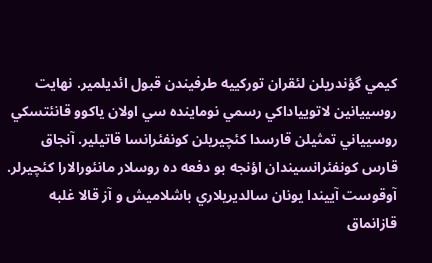کيمي گؤندريلن لئقران تورکييه طرفيندن قبول ائديلمير. نهايت روسييانين لاتويياداکي رسمي نوماينده سي اولان ياکوو قانئتسکي روسيياني تمثيلن قارسدا کئچيريلن کونفئرانسا قاتيلير. آنجاق قارس کونفئرانسيندان اؤنجه بو دفعه ده روسلار مانئورالارا کئچيرلر. آوقوست آييندا يونان سالديريلاري باشلاميش و آز قالا غلبه قازانماق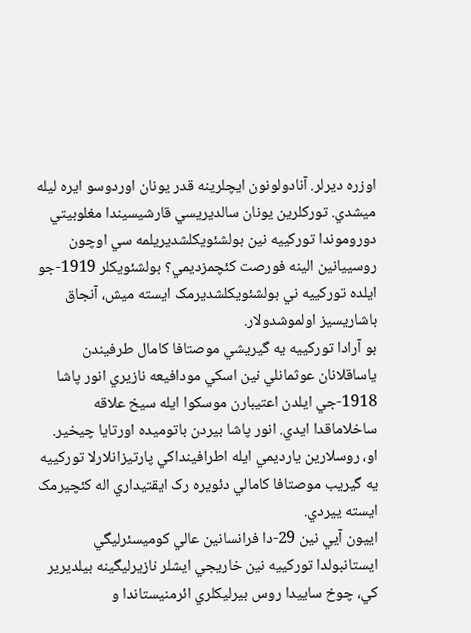اوزره ديرلر. آنادولونون ايچلرينه قدر يونان اوردوسو ايره ليله ميشدي. تورکلرين يونان سالديريسي قارشيسيندا مغلوبيتي دوروموندا تورکييه نين بولشئويکلشديريلمه سي اوچون روسييانين الينه فورصت کئچمزديمي؟ بولشئويکلر 1919-جو ايلده تورکييه ني بولشئويکلشديرمک ايسته ميش، آنجاق باشاريسيز اولموشدولار.
بو آرادا تورکييه يه گيريشي موصتافا کامال طرفيندن ياساقلانان عوثمانلي نين اسکي مودافيعه نازيري انور پاشا 1918-جي ايلدن اعتيبارن موسکوا ايله سيخ علاقه ساخلاماقدا ايدي. انور پاشا بيردن باتوميده اورتايا چيخير. او، روسلارين يارديمي ايله اطرافينداکي پارتيزانلارلا تورکييه يه گيريب موصتافا کامالي دئويره رک ايقتيداري اله کئچيرمک ايسته ييردي.
اييون آيي نين 29-دا فرانسانين عالي کوميسئرليگي ايستانبولدا تورکييه نين خاريجي ايشلر نازيرليگينه بيلديرير کي، چوخ ساييدا روس بيرليکلري ائرمنيستاندا و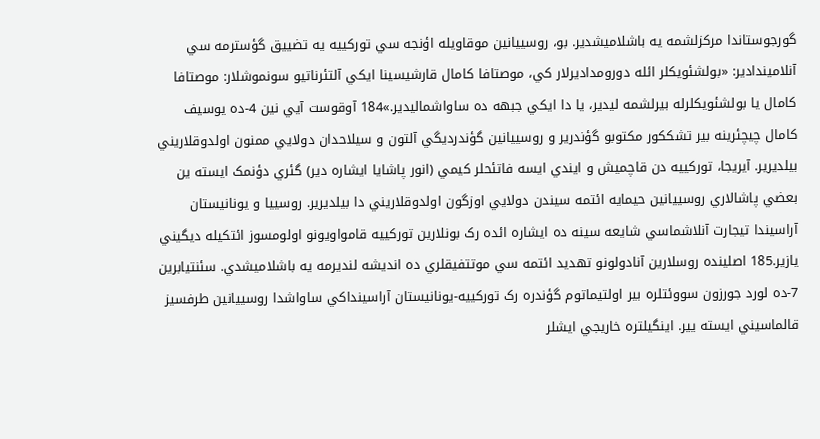گورجوستاندا مرکزلشمه يه باشلاميشدير. بو، روسييانين موقاويله اؤنجه سي تورکييه يه تضييق گؤسترمه سي آنلاميندادير: «بولشئويکلر ائله دورومداديرلار کي، موصتافا کامال قارشيسينا ايکي آلتئرناتيو سونموشلار: موصتافا کامال يا بولشئويکلرله بيرلشمه ليدير، يا دا ايکي جبهه ده ساواشماليدير.»184 آوقوست آيي نين 4-ده يوسيف کامال چيچئرينه بير تشککور مکتوبو گؤندرير و روسييانين گؤندرديگي آلتون و سيلاحدان دولايي ممنون اولدوقلاريني بيلديرير. آيريجا، تورکييه دن قاچميش و ايندي ايسه فاتئحلر کيمي (انور پاشايا ايشاره دير) گئري دؤنمک ايسته ين بعضي پاشالاري روسييانين حيمايه ائتمه سيندن دولايي اوزگون اولدوقلاريني دا بيلديرير. روسييا و يونانيستان آراسيندا تيجارت آنلاشماسي شايعه سينه ده ايشاره ائده رک بونلارين تورکييه قامواويونو اولومسوز ائتکيله ديگيني يازير.185 اصلینده روسلارين آنادولونو تهديد ائتمه سي موتتفيقلري ده انديشه لنديرمه يه باشلاميشدي. سئنتيابرين 7-ده لورد جورزون سووئتلره بير اولتيماتوم گؤندره رک تورکييه-يونانيستان آراسينداکي ساواشدا روسييانين طرفسيز قالماسيني ايسته يير. اينگيلتره خاريجي ايشلر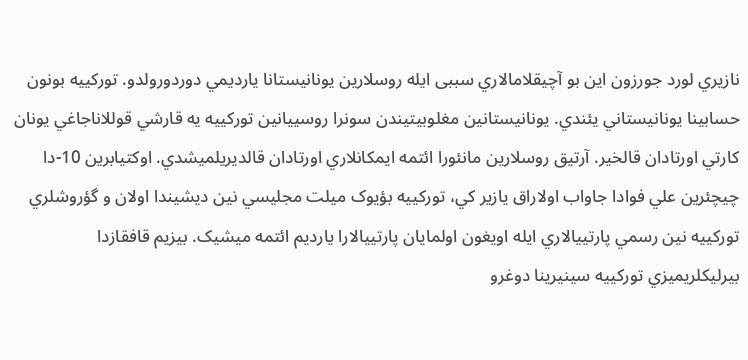نازيري لورد جورزون اين بو آچيقلامالاري سببی ايله روسلارين يونانيستانا يارديمي دوردورولدو. تورکييه بونون حسابينا يونانيستاني يئندي. يونانيستانين مغلوبيتيندن سونرا روسييانين تورکييه يه قارشي قوللاناجاغي يونان کارتي اورتادان قالخير. آرتيق روسلارين مانئورا ائتمه ايمکانلاري اورتادان قالديريلميشدي. اوکتيابرين 10-دا چيچئرين علي فوادا جاواب اولاراق يازير کي، تورکييه بؤيوک ميلت مجليسي نين ديشيندا اولان و گؤروشلري تورکييه نين رسمي پارتييالاري ايله اويغون اولمايان پارتييالارا يارديم ائتمه ميشيک. بيزيم قافقازدا بيرليکلريميزي تورکييه سينیرينا دوغرو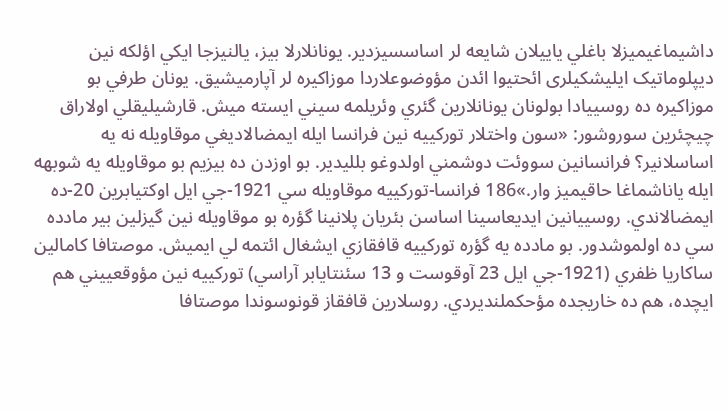داشيماغيميزلا باغلي ياييلان شايعه لر اساسسيزدير. يونانلارلا بيز، يالنيزجا ايکي اؤلکه نين ديپلوماتيک ایلیشکیلری ائحتيوا ائدن مؤوضوعلاردا موزاکيره لر آپارميشيق. يونان طرفي بو موزاکيره ده روسييادا بولونان يونانلارين گئري وئريلمه سيني ايسته ميش. قارشيليقلي اولاراق چيچئرين سوروشور: «سون واختلار تورکييه نين فرانسا ايله ايمضالاديغي موقاويله نه يه اساسلانير؟ فرانسانين سووئت دوشمني اولدوغو بلليدير. بو اوزدن ده بيزيم بو موقاويله يه شوبهه ايله ياناشماغا حاقيميز وار.»186 فرانسا-تورکييه موقاويله سي 1921-جي ايل اوکتيابرين 20-ده ايمضالاندي. روسييانين ايديعاسينا اساسن بئريان پلانينا گؤره بو موقاويله نين گيزلين بير مادده سي ده اولموشدور. بو مادده يه گؤره تورکييه قافقازي ايشغال ائتمه لي ايميش. موصتافا کامالين ساکاريا ظفري (1921-جي ايل 23 آوقوست و 13 سئنتايابر آراسي) تورکييه نين مؤوقعييني هم ايچده، هم ده خاريجده مؤحکملنديردي. روسلارين قافقاز قونوسوندا موصتافا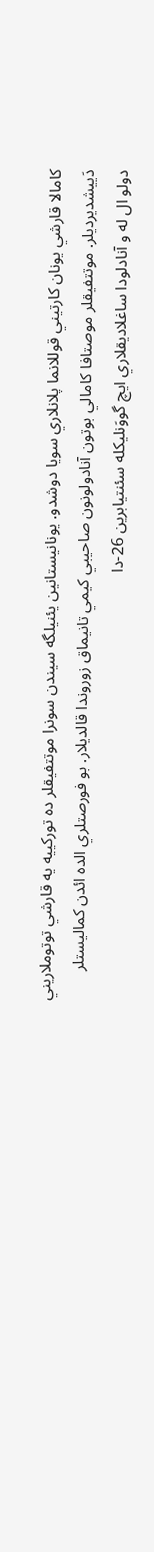کامالا قارشي يونان کارتيني قوللانما پلانلاري سويا دوشدو. يونانيستانين يئنيلگه سيندن سونرا موتتفيقلر ده تورکييه يه قارشي توتوملاريني دَييشديرديلر. موتتفيقلر موصتافا کامالي بوتون آنادولونون صاحيبي کيمي تانيماق زوروندا قالدیلار. بو فورصتلري الده ائدن کماليستلر دولو ال له و آنادلودا ساغلاديقلاري ايچ گووَنلیکله سئنتيابرين 26-دا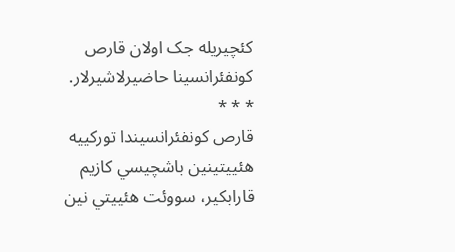کئچیریله جک اولان قارص کونفئرانسينا حاضيرلاشيرلار.
* * *
قارص کونفئرانسيندا تورکييه هئييتينين باشچيسي کازيم قارابکير، سووئت هئييتي نين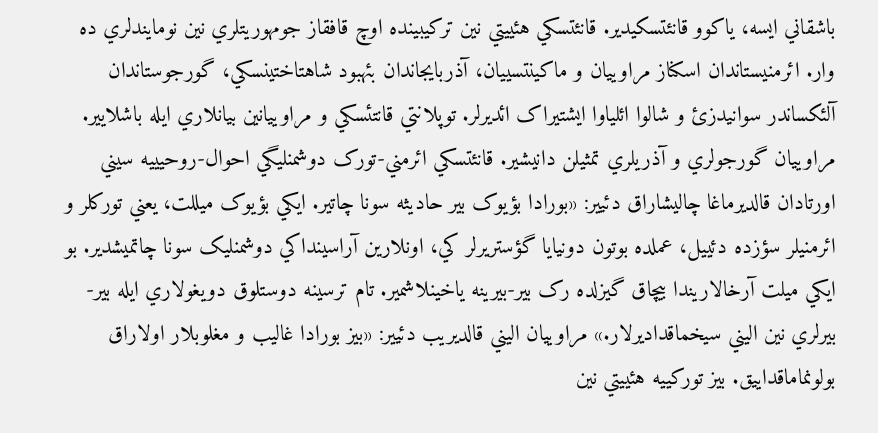باشقاني ايسه، ياکوو قانئتسکيدير. قانئتسکي هئييتي نين ترکيبينده اوچ قافقاز جومهوريتلري نين نومايندلري ده وار. ائرمنيستاندان اسکناز مراوييان و ماکينتسييان، آذربايجاندان بئهبود شاهتاختينسکي، گورجوستاندان آلئکساندر سوانيدزئ و شالوا ائلياوا ايشتيراک ائديرلر. توپلانتي قانتئسکي و مراوييانين بيانلاري ايله باشلايير. مراوييان گورجولري و آذريلري تمثيلن دانيشير. قانئتسکي ائرمني-تورک دوشمنليگي احوال-روحيييه سيني اورتادان قالديرماغا چاليشاراق دئيير: «بورادا بؤيوک بير حاديثه سونا چاتير. ايکي بؤيوک ميللت، يعني تورکلر و ائرمنيلر سؤزده دئييل، عملده بوتون دونيايا گؤستريرلر کي، اونلارين آراسينداکي دوشمنليک سونا چاتميشدير. بو ايکي ميلت آرخالاريندا بيچاق گيزلده رک بير-بيرينه ياخينلاشمير. تام ترسينه دوستلوق دويغولاري ايله بير-بيرلري نين اليني سيخماقداديرلار.» مراوييان اليني قالديريب دئيير: «بيز بورادا غاليب و مغلوبلار اولاراق بولونماماقداييق. بيز تورکييه هئييتي نين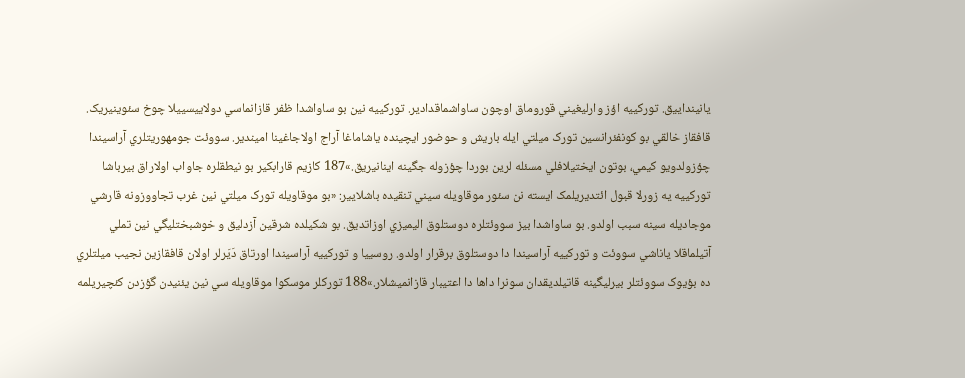يانينداييق. تورکييه اؤز وارليغيني قوروماق اوچون ساواشماقدادير. تورکييه نين بو ساواشدا ظفر قازانماسي دولاييسييلا چوخ سئوينيريک. قافقاز خالقي بو کونفئرانسين تورک ميلتي ايله باريش و حوضور ايچينده ياشاماغا آراج اولاجاغينا اميندير. سووئت جومهوريتلري آراسيندا چؤزولدويو کيمي، بوتون ايختيلافلي مسئله لرين بوردا چؤزوله جگينه اينانيريق.»187 کازيم قارابکير بو نيطقلره جاواب اولاراق بيرباشا تورکييه يه زورلا قبول ائتديريلمک ايسته نن سئور موقاويله سيني تنقیده باشلايير: «بو موقاويله تورک ميلتي نين غرب تجاووزونه قارشي موجاديله سينه سبب اولدو. بو ساواشدا بيز سووئتلره دوستلوق اليميزي اوزاتديق. بو شکيلده شرقين آزدليق و خوشبختليگي نين تملي آتيلماقلا ياناشي سووئت و تورکييه آراسيندا دا دوستلوق برقرار اولدو. روسييا و تورکييه آراسيندا اورتاق دَيَرلر اولان قافقازين نجيب ميلتلري ده بؤيوک سووئتلر بيرليگينه قاتيلديقدان سونرا داها دا اعتيبار قازانميشلار.»188 تورکلر موسکوا موقاويله سي نين يئنيدن گؤزدن کئچيريلمه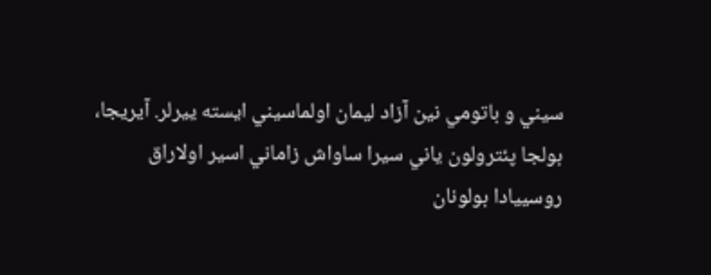سيني و باتومي نين آزاد ليمان اولماسيني ايسته ييرلر. آيريجا، بولجا پئترولون ياني سيرا ساواش زاماني اسير اولاراق روسييادا بولونان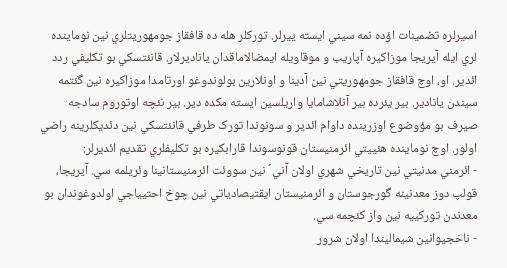اسيرلره تضمينات اؤده نمه سيني ايسته ييرلر. تورکلر هله ده قافقاز جومهوريتلري نين نوماينده لري ايله آيريجا موزاکيره آپاريب و موقاويله ايمضالاماقدان ياناديرلار. قانئتسکي بو تکليفي ردد ائدير. او، اوچ قافقاز جومهوريتي نين آدينا و اونلارين بولوندوغو اورتامدا موزاکيره نين گئتمه سيندن يانادير. بير يئرده بير آنلاشامايا واریلسين ايسته مکده دير. بير نئچه اوتوروم سادجه صيرف بو مؤوضوع اوزرينده داوام ائدير و سونوندا تورک طرفي قانئتسکي نين دئديکلرينه راضي اولور. اوچ نوماينده هئييتي ائرمنيستان قونوسوندا قارابکيره بو تکليفلري تقديم ائديرلر:
- ائرمني مدنيتي نين تاريخي شهري اولان آني´ نين سووئت ائرمنيستانينا وئريلمه سي. آيريجا، قولپ دوز معدنينه گورجوستان و ائرمنيستان ايقتيصادياتي نين چوخ احتيياجي اولدوغوندان بو معدندن تورکييه نين واز کئچمه سي.
- ناخجيوانين شيماليندا اولان شرور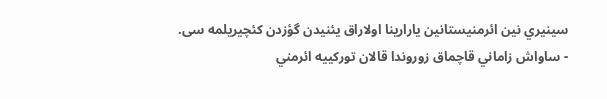سينيري نين ائرمنيستانين يارارينا اولاراق يئنيدن گؤزدن کئچيريلمه سی.
- ساواش زاماني قاچماق زوروندا قالان تورکييه ائرمني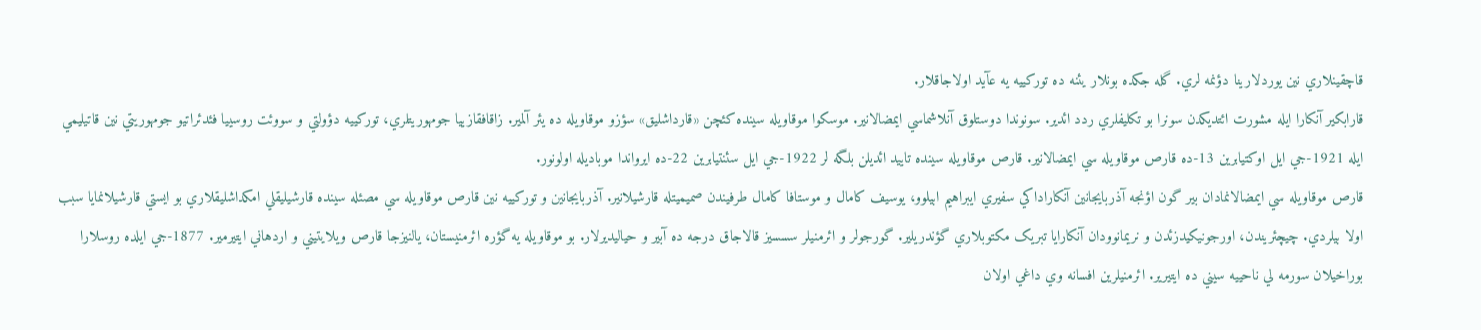قاچقينلاري نين يوردلارينا دؤنمه لري. گله جکده بونلار يئنه ده تورکييه يه عآيد اولاجاقلار.
قارابکير آنکارا ايله مشورت ائتديکدن سونرا بو تکليفلري ردد ائدير. سونوندا دوستلوق آنلاشماسي ايمضالانير. موسکوا موقاويله سينده کئچن «قارداشليق» سؤزو موقاويله ده يئر آلمير. زاقافقازييا جومهوريتلري، تورکييه دؤولتي و سووئت روسييا فئدئراتيو جومهوريتي نين قاتيليمي ايله 1921-جي ايل اوکتيابرين 13-ده قارص موقاويله سي ايمضالانير. قارص موقاويله سينده تاييد ائديلن بلگه لر 1922-جي ايل سئنتيابرين 22-ده ايرواندا موباديله اولونور.
قارص موقاويله سي ايمضالانمادان بير گون اؤنجه آذربايجانين آنکاراداکي سفيري ايبراهيم ابيلوو، يوسيف کامال و موستافا کامال طرفيندن صميميتله قارشيلانير. آذربايجانين و تورکييه نين قارص موقاويله سي مصئله سينده قارشيليقلي امکداشليقلاري بو ايستي قارشيلانمايا سبب اولا بيلردي. چيچئريندن، اورجونيکيدزئدن و نريمانوودان آنکارايا تبريک مکتوبلاري گؤندريلير. گورجولر و ائرمنيلر سسسيز قالاجاق درجه ده آبير و حياليديرلار. بو موقاويله يه گؤره ائرمنيستان، يالنيزجا قارص ويلايتيني و اردهاني ايتيرمير. 1877-جي ايلده روسلارا بوراخيلان سورمه لي ناحييه سيني ده ايتيرير. ائرمنيلرين افسانه وي داغي اولان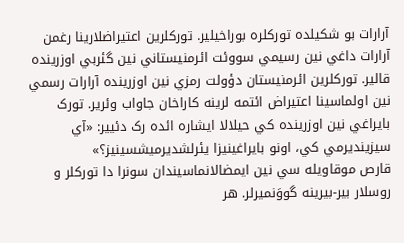آرارات بو شکيلده تورکلره بوراخيلير. تورکلرين اعتيراضلارينا رغمن آرارات داغي نين رسيمي سووئت ائرمنيستاني نين گئربي اوزرينده قالير. تورکلرين ائرمنيستان دؤولت رمزي نين اوزرينده آرارات رسمي نين اولماسينا اعتيراض ائتمه لرينه کاراخان جاواب وئرير. تورک بايراغي نين اوزرينده کي حيلالا ايشاره ائده رک دئيير: «آي سيزينديرمي کي، اونو بايراغينيزا يئرلشديرميشسينيز؟»
قارص موقاويله سي نين ايمضالانماسيندان سونرا دا تورکلر و روسلار بير-بيرينه گووَنميرلر. هر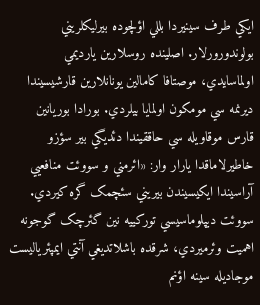ايکي طرف سينيردا بللي اؤلچوده بيرليکلريني بولوندورورلار. اصلینده روسلارين يارديمي اولماسايدي، موصتافا کامالين يونانلارين قارشيسيندا ديرنمه سي مومکون اولمايا بيلردي. بورادا بوريانين قارس موقاويله سي حاققيندا دئديگي بير سؤزو خاطيرلاماقدا يارار وار: «ائرمني و سووئت منافعيي آراسيندا ايکيسيندن بيريني سئچمک گره کيردي. سووئت ديپلوماسيسي تورکييه نين گئرچک گوجونه اهميت وئرميردي، شرقده باشلاتديغي آنتي ايمپئرياليست موجاديله سينه اؤنم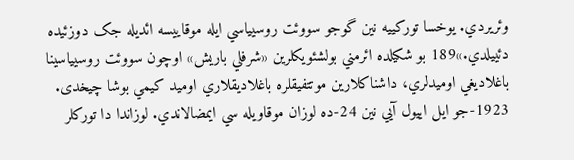وئريردي. يوخسا تورکييه نين گوجو سووئت روسيياسي ايله موقایيسه ائديله جک دوزئيده دئييلدي.»189 بو شکيلده ائرمني بولشئويکلرين «شرفلي باريش» اوچون سووئت روسيياسينا باغلاديغي اوميدلري، داشناکلارين موتتفيقلره باغلاديقلاري اوميد کيمي بوشا چيخدی.
1923-جو ايل اييول آيي نين 24-ده لوزان موقاويله سي ايمضالاندي. لوزاندا دا تورکلر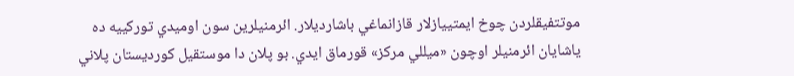موتتفيقلردن چوخ ايمتييازلار قازانماغي باشارديلار. ائرمنيلرين سون اوميدي تورکييه ده ياشايان ائرمنيلر اوچون «ميللي مرکز» قورماق ايدي. بو پلان دا موستقيل کورديستان پلاني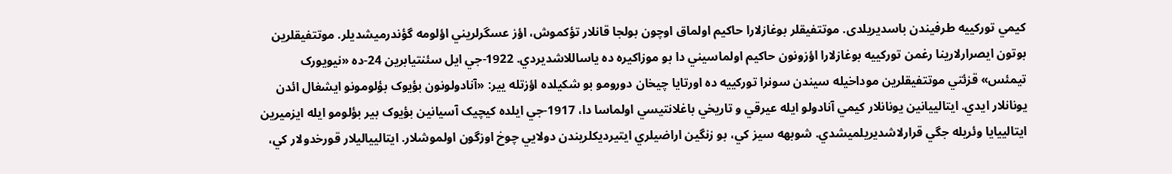کيمي تورکييه طرفيندن باسديريلدی. موتتفيقلر بوغازلارا حاکيم اولماق اوچون بولجا قانلار تؤکموش، اؤز عسگرلريني اؤلومه گؤندرميشديلر. موتتفيقلرين بوتون ايصرارلارينا رغمن تورکييه بوغازلارا اؤزونون حاکيم اولماسيني دا بو موزاکيره ده ياساللاشديردي. 1922-جي ايل سئنتيابرين 24-ده «نیويورک تيمئس» قزئتي موتتفيقلرين موداخيله سيندن سونرا تورکييه ده اورتايا چيخان دورومو بو شکيلده اؤزتله يير: «آنادولونون بؤيوک بؤلومونو ايشغال ائدن يونانلار ايدي. ايتالييانين يونانلار کيمي آنادولو ايله عيرقي و تاريخي باغلانتيسي اولماسا دا، 1917-جي ايلده کيچيک آسيانين بؤيوک بير بؤلومو ايله ايزميرين ايتالييايا وئريله جگي قرارلاشديريلميشدي. شوبهه سيز کي، بو زنگين اراضيلري ايتيرديکلريندن دولايي چوخ اوزگون اولموشلار. ايتاليياليلار قورخدولار کي،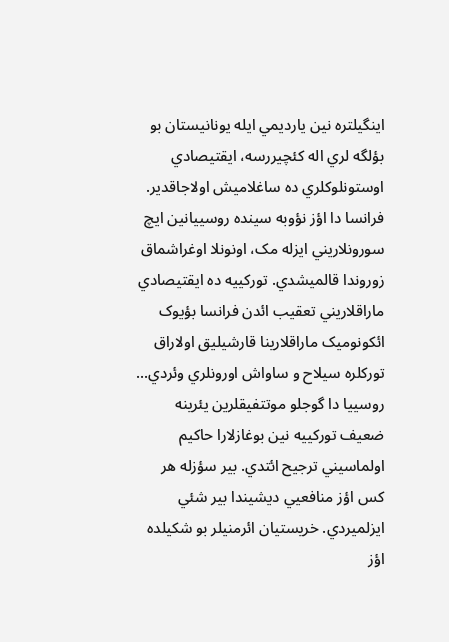اينگيلتره نين يارديمي ايله يونانيستان بو بؤلگه لري اله کئچيررسه، ايقتيصادي اوستونلوکلري ده ساغلاميش اولاجاقدير. فرانسا دا اؤز نؤوبه سينده روسييانين ايچ سورونلاريني ايزله مک، اونونلا اوغراشماق زوروندا قالميشدي. تورکييه ده ايقتيصادي ماراقلاريني تعقيب ائدن فرانسا بؤيوک ائکونوميک ماراقلارينا قارشيليق اولاراق تورکلره سيلاح و ساواش اورونلري وئردي... روسییا دا گوجلو موتتفيقلرين يئرينه ضعيف تورکييه نين بوغازلارا حاکيم اولماسيني ترجیح ائتدي. بير سؤزله هر کس اؤز منافعيي ديشيندا بير شئي ايزلميردي. خريستيان ائرمنيلر بو شکيلده اؤز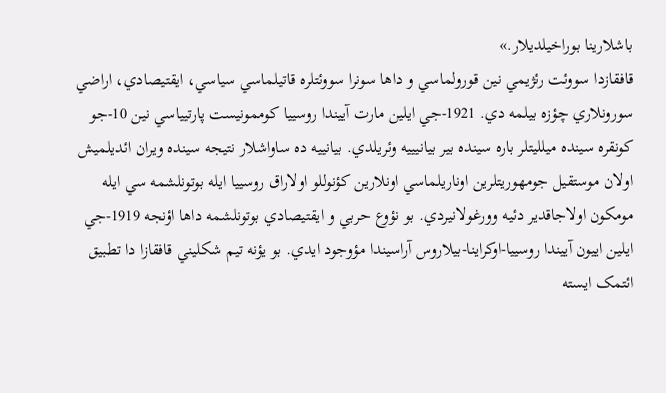باشلارينا بوراخيلديلار.»
قافقازدا سووئت رئژيمي نين قورولماسي و داها سونرا سووئتلره قاتيلماسي سياسي، ايقتيصادي، اراضي سورونلاري چؤزه بیلمه دي. 1921-جي ايلين مارت آييندا روسييا کوممونيست پارتيياسي نين 10-جو کونقره سينده ميلليتلر باره سينده بير بيانيييه وئريلدي. بيانييه ده ساواشلار نتيجه سينده ويران ائديلميش اولان موستقيل جومهوريتلرين اوناريلماسي اونلارين کؤنوللو اولاراق روسييا ايله بوتونلشمه سي ایله مومکون اولاجاقدير دئيه وورغولانيردي. بو نؤوع حربي و ايقتيصادي بوتونلشمه داها اؤنجه 1919-جي ايلين اييون آييندا روسييا-اوکراينا-بيلاروس آراسيندا مؤوجود ايدي. بو يؤنه تيم شکليني قافقازا دا تطبیق ائتمک ايسته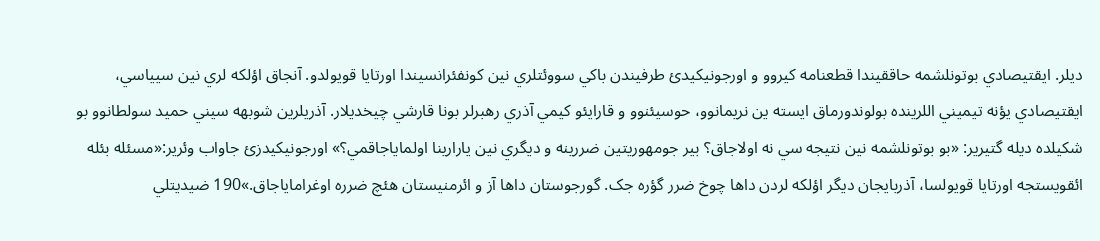ديلر. ايقتيصادي بوتونلشمه حاققيندا قطعنامه کيروو و اورجونيکيدئ طرفيندن باکي سووئتلري نين کونفئرانسيندا اورتايا قويولدو. آنجاق اؤلکه لري نين سيياسي، ايقتيصادي يؤنه تيميني اللرينده بولوندورماق ايسته ين نريمانوو، حوسيئنوو و قارايئو کيمي آذري رهبرلر بونا قارشي چيخديلار. آذريلرين شوبهه سيني حميد سولطانوو بو شکيلده ديله گتيرير: «بو بوتونلشمه نين نتيجه سي نه اولاجاق؟ بير جومهوريتين ضررينه و ديگري نين يارارينا اولماياجاقمي؟» اورجونيکيدزئ جاواب وئرير:«مسئله بئله ائقويستجه اورتايا قويولسا، آذربايجان ديگر اؤلکه لردن داها چوخ ضرر گؤره جک. گورجوستان داها آز و ائرمنيستان هئچ ضرره اوغراماياجاق.»190 ضيديتلي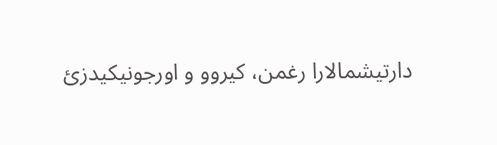دارتيشمالارا رغمن، کيروو و اورجونيکيدزئ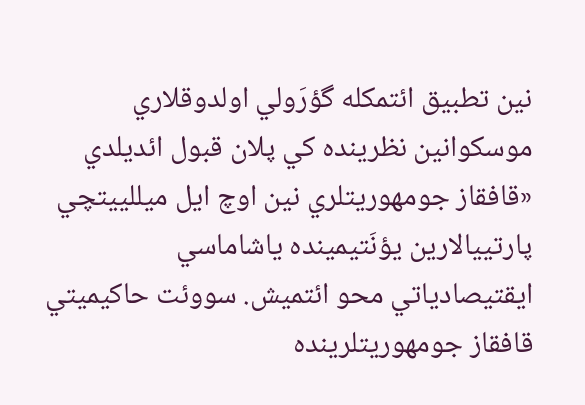نين تطبیق ائتمکله گؤرَولي اولدوقلاري موسکوانين نظرينده کي پلان قبول ائديلدي «قافقاز جومهوريتلري نين اوچ ايل ميللييتچي پارتييالارين يؤنَتيمينده ياشاماسي ايقتيصادياتي محو ائتميش. سووئت حاکيميتي قافقاز جومهوريتلرينده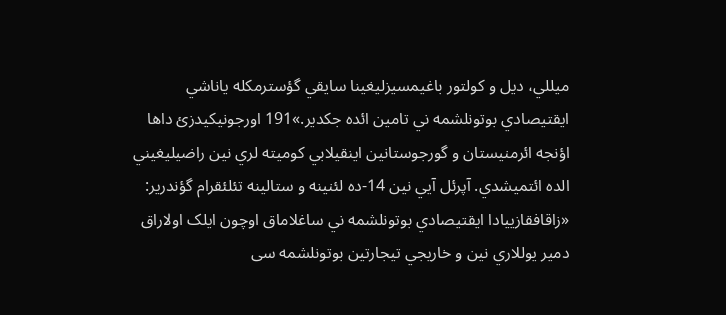ميللي، ديل و کولتور باغيمسيزليغينا سايقي گؤسترمکله ياناشي ايقتيصادي بوتونلشمه ني تامين ائده جکدير.»191 اورجونيکيدزئ داها اؤنجه ائرمنيستان و گورجوستانين اينقيلابي کوميته لري نين راضيليغيني الده ائتميشدي. آپرئل آيي نين 14-ده لئنينه و ستالينه تئلئقرام گؤندرير: «زاقافقازييادا ايقتيصادي بوتونلشمه ني ساغلاماق اوچون ايلک اولاراق دمير يوللاري نين و خاريجي تيجارتين بوتونلشمه سی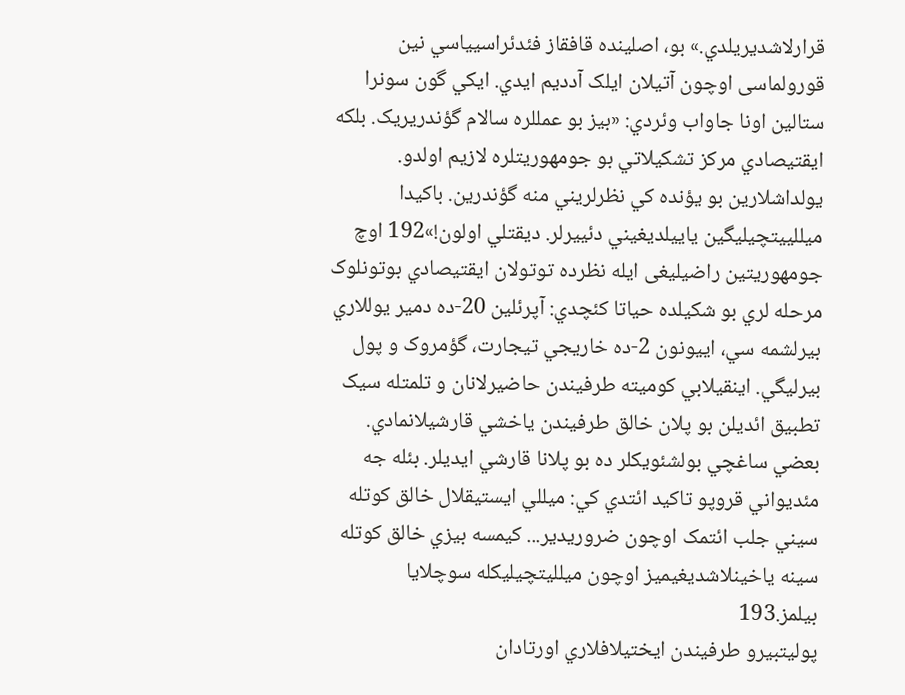قرارلاشديريلدي.» بو، اصلینده قافقاز فئدئراسيياسي نین قورولماسی اوچون آتيلان ايلک آدديم ايدي. ايکي گون سونرا ستالين اونا جاواب وئردي: «بيز بو عمللره سالام گؤندريريک. بلکه ايقتيصادي مرکز تشکيلاتي بو جومهوريتلره لازيم اولدو. يولداشلارين بو يؤنده کي نظرلريني منه گؤندرين. باکيدا ميللييتچيليگين ياييلديغيني دئييرلر. ديقتلي اولون!»192 اوچ جومهوريتين راضيليغی ايله نظرده توتولان ايقتيصادي بوتونلوک مرحله لري بو شکيلده حياتا کئچدي: آپرئلين 20-ده دمير يوللاري بيرلشمه سي، اييونون 2-ده خاريجي تيجارت، گؤمروک و پول بيرليگي. اينقيلابي کوميته طرفيندن حاضيرلانان و تلمتله سيک تطبیق ائديلن بو پلان خالق طرفيندن ياخشي قارشيلانمادي. بعضي ساغچي بولشئويکلر ده بو پلانا قارشي ايديلر. بئله جه مئديواني قروپو تاکيد ائتدي کي: ميللي ايستيقلال خالق کوتله سيني جلب ائتمک اوچون ضروريدير... کيمسه بيزي خالق کوتله سينه ياخينلاشديغيميز اوچون ميلليتچيليکله سوچلايا بيلمز.193
پوليتبيرو طرفيندن ايختيلافلاري اورتادان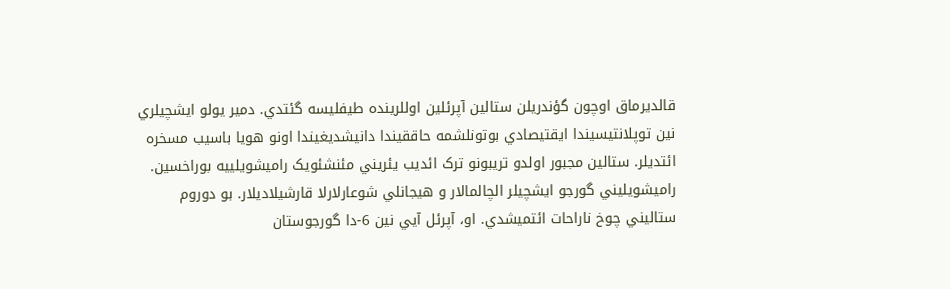قالديرماق اوچون گؤندريلن ستالين آپرئلين اوللرينده طيفليسه گئتدي. دمير يولو ايشچيلري نين توپلانتيسيندا ايقتيصادي بوتونلشمه حاققيندا دانيشديغيندا اونو هويا باسيب مسخره ائتديلر. ستالين مجبور اولدو تريبونو ترک ائديب يئريني مئنشئويک راميشويلييه بوراخسين. راميشويليني گورجو ايشچيلر الچالمالار و هيجانلي شوعارلارلا قارشيلاديلار. بو دوروم ستاليني چوخ ناراحات ائتميشدي. او، آپرئل آيي نين 6-دا گورجوستان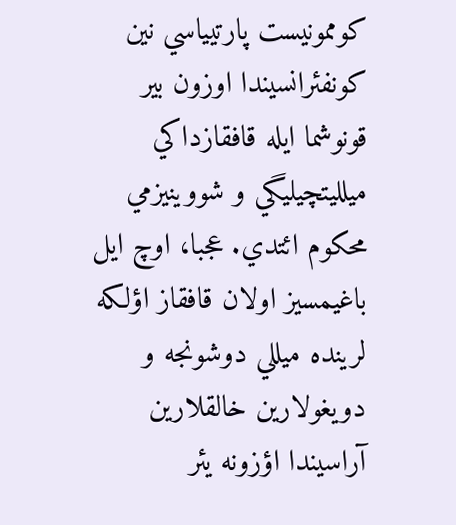کوممونيست پارتيياسي نين کونفئرانسيندا اوزون بير قونوشما ايله قافقازداکي ميلليتچيليگي و شووينيزمي محکوم ائتدي. عجبا، اوچ ايل باغيمسيز اولان قافقاز اؤلکه لرينده ميللي دوشونجه و دويغولارین خالقلارين آراسيندا اؤزونه يئر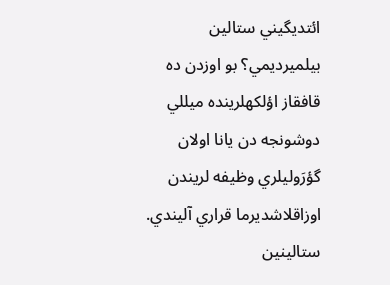ائتديگيني ستالين بيلميرديمي؟ بو اوزدن ده قافقاز اؤلکهلرينده ميللي دوشونجه دن يانا اولان گؤرَوليلري وظيفه لریندن اوزاقلاشديرما قراري آليندي. ستالينين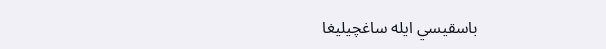باسقيسي ايله ساغچيليغا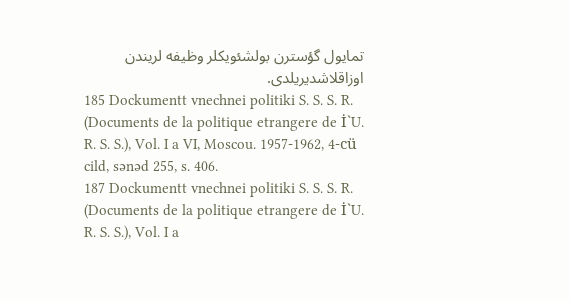تمايول گؤسترن بولشئويکلر وظيفه لريندن اوزاقلاشديريلدی.
185 Dockumentt vnechnei politiki S. S. S. R. (Documents de la politique etrangere de İ`U. R. S. S.), Vol. I a VI, Moscou. 1957-1962, 4-cü cild, sənəd 255, s. 406.
187 Dockumentt vnechnei politiki S. S. S. R. (Documents de la politique etrangere de İ`U. R. S. S.), Vol. I a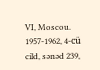VI, Moscou. 1957-1962, 4-cü cild, sənəd 239,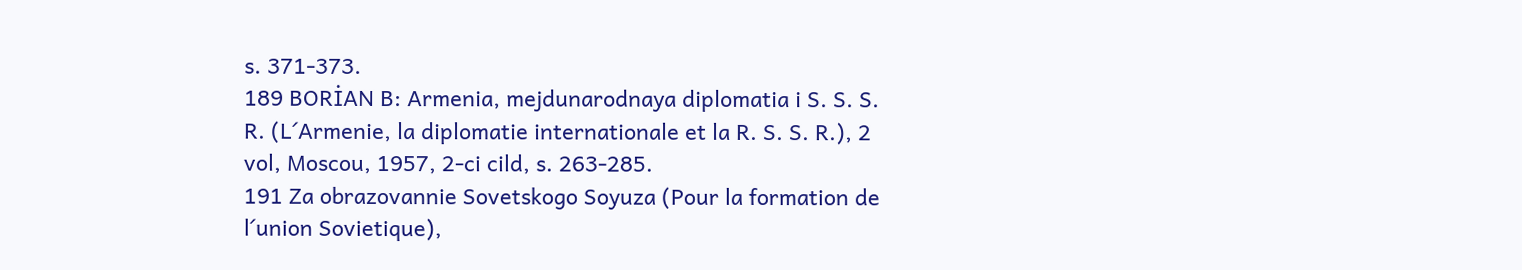s. 371-373.
189 BORİAN B: Armenia, mejdunarodnaya diplomatia i S. S. S. R. (L´Armenie, la diplomatie internationale et la R. S. S. R.), 2 vol, Moscou, 1957, 2-ci cild, s. 263-285.
191 Za obrazovannie Sovetskogo Soyuza (Pour la formation de l´union Sovietique),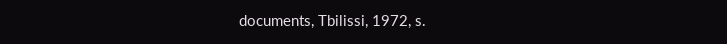documents, Tbilissi, 1972, s.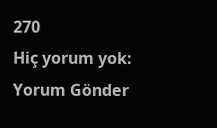270
Hiç yorum yok:
Yorum Gönder